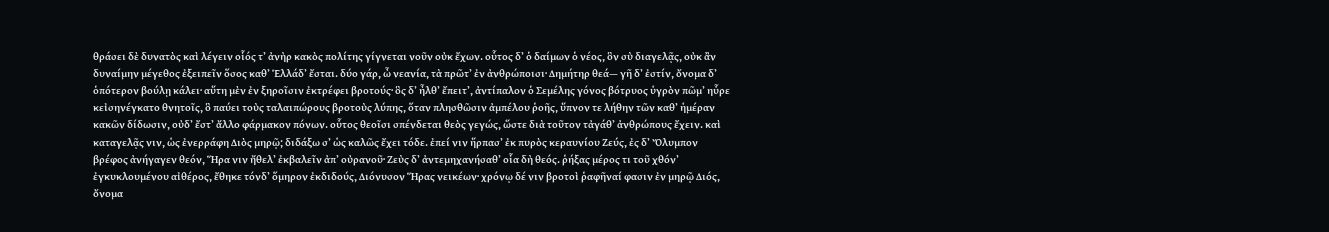θράσει δὲ δυνατὸς καὶ λέγειν οἷός τʼ ἀνὴρ κακὸς πολίτης γίγνεται νοῦν οὐκ ἔχων. οὗτος δʼ ὁ δαίμων ὁ νέος, ὃν σὺ διαγελᾷς, οὐκ ἂν δυναίμην μέγεθος ἐξειπεῖν ὅσος καθʼ Ἑλλάδʼ ἔσται. δύο γάρ, ὦ νεανία, τὰ πρῶτʼ ἐν ἀνθρώποισι· Δημήτηρ θεά— γῆ δʼ ἐστίν, ὄνομα δʼ ὁπότερον βούλῃ κάλει· αὕτη μὲν ἐν ξηροῖσιν ἐκτρέφει βροτούς· ὃς δʼ ἦλθʼ ἔπειτʼ, ἀντίπαλον ὁ Σεμέλης γόνος βότρυος ὑγρὸν πῶμʼ ηὗρε κεἰσηνέγκατο θνητοῖς, ὃ παύει τοὺς ταλαιπώρους βροτοὺς λύπης, ὅταν πλησθῶσιν ἀμπέλου ῥοῆς, ὕπνον τε λήθην τῶν καθʼ ἡμέραν κακῶν δίδωσιν, οὐδʼ ἔστʼ ἄλλο φάρμακον πόνων. οὗτος θεοῖσι σπένδεται θεὸς γεγώς, ὥστε διὰ τοῦτον τἀγάθʼ ἀνθρώπους ἔχειν. καὶ καταγελᾷς νιν, ὡς ἐνερράφη Διὸς μηρῷ; διδάξω σʼ ὡς καλῶς ἔχει τόδε. ἐπεί νιν ἥρπασʼ ἐκ πυρὸς κεραυνίου Ζεύς, ἐς δʼ Ὄλυμπον βρέφος ἀνήγαγεν θεόν, Ἥρα νιν ἤθελʼ ἐκβαλεῖν ἀπʼ οὐρανοῦ· Ζεὺς δʼ ἀντεμηχανήσαθʼ οἷα δὴ θεός. ῥήξας μέρος τι τοῦ χθόνʼ ἐγκυκλουμένου αἰθέρος, ἔθηκε τόνδʼ ὅμηρον ἐκδιδούς, Διόνυσον Ἥρας νεικέων· χρόνῳ δέ νιν βροτοὶ ῥαφῆναί φασιν ἐν μηρῷ Διός, ὄνομα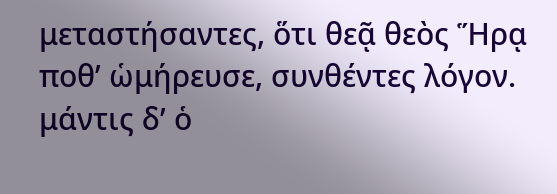μεταστήσαντες, ὅτι θεᾷ θεὸς Ἥρᾳ ποθʼ ὡμήρευσε, συνθέντες λόγον. μάντις δʼ ὁ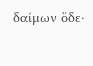δαίμων ὅδε·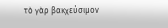τὸ γὰρ βακχεύσιμον